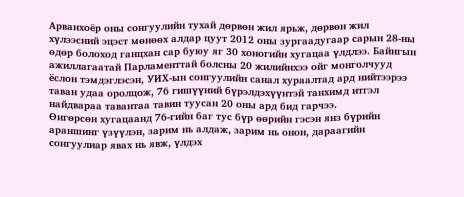Арванхоёр оны сонгуулийн тухай дөрвөн жил ярьж, дөрвөн жил хүлээсний эцэст мөнөөх алдар цуут 2012 оны зургаадугаар сарын 28-ны өдөр болоход ганцхан сар буюу яг 30 хоногийн хугацаа үлдлээ. Байнгын ажиллагаатай Парламенттай болсны 20 жилийнхээ ойг монголчууд ёслон тэмдэглэсэн, УИХ-ын сонгуулийн санал хураалтад ард нийтээрээ таван удаа оролцож, 76 гишүүний бүрэлдэхүүнтэй танхимд итгэл найдвараа тавантаа тавин туусан 20 оны ард бид гарчээ.
Өнгөрсөн хугацаанд 76-гийн баг тус бүр өөрийн гэсэн янз бүрийн араншинг үзүүлэн, зарим нь алдаж, зарим нь онон, дараагийн сонгуулиар явах нь явж, үлдэх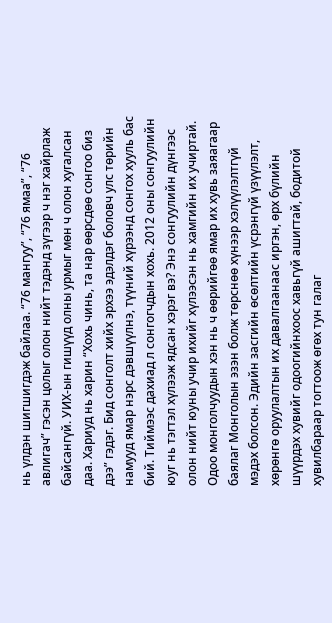нь үлдэн шигшигдэж байлаа. “76 мангуу”, “76 ямаа”, “76 авлигач” гэсэн цолыг олон нийт тэдэнд зүгээр ч нэг хайрлаж байсангүй. УИХ-ын гишүүд олны урмыг мөн ч олон хугалсан даа. Хариуд нь харин “Хохь чинь, та нар өөрсдөө сонгоо биз дээ” гэдэг. Бид сонголт хийх эрхээ эдэлдэг боловч улс төрийн намууд ямар нэрс дэвшүүлнэ, түүний хүрээнд сонгох хууль бас бий. Тиймээс дахиад л сонгогчдын хохь. 2012 оны сонгуулийн юуг нь тэгтэл хүлээж ядсан хэрэг вэ? Энэ сонгуулийн дүнгээс олон нийт юуны учир ихийг хүлээсэн нь хамгийн их учиртай.
Одоо монголчуудын хэн нь ч өөрийгөө ямар их хувь заяагаар баялаг Монголын эзэн болж төрснөө хүнээр хэлүүлэлтгүй мэдэх болсон. Эдийн засгийн өсөлтийн үсрэнгүй үзүүлэлт, хөрөнгө оруулалтын их давалгаанаас иргэн, өрх бүлийн шүүрдэх хувийг одоогийнхоос хавьгүй ашигтай, бодитой хувилбараар тогтоож өгөх тун галаг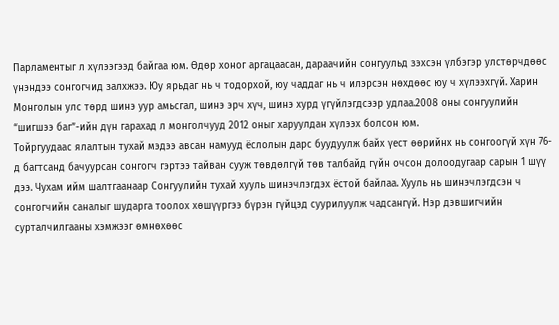Парламентыг л хүлээгээд байгаа юм. Өдөр хоног аргацаасан, дараачийн сонгуульд зэхсэн үлбэгэр улстөрчдөөс үнэндээ сонгогчид залхжээ. Юу ярьдаг нь ч тодорхой, юу чаддаг нь ч илэрсэн нөхдөөс юу ч хүлээхгүй. Харин Монголын улс төрд шинэ уур амьсгал, шинэ эрч хүч, шинэ хурд үгүйлэгдсээр удлаа.2008 оны сонгуулийн “шигшээ баг”-ийн дүн гарахад л монголчууд 2012 оныг харуулдан хүлээх болсон юм.
Тойргуудаас ялалтын тухай мэдээ авсан намууд ёслолын дарс буудуулж байх үест өөрийнх нь сонгоогүй хүн 76-д багтсанд бачуурсан сонгогч гэртээ тайван сууж төвдөлгүй төв талбайд гүйн очсон долоодугаар сарын 1 шүү дээ. Чухам ийм шалтгаанаар Сонгуулийн тухай хууль шинэчлэгдэх ёстой байлаа. Хууль нь шинэчлэгдсэн ч сонгогчийн саналыг шударга тоолох хөшүүргээ бүрэн гүйцэд суурилуулж чадсангүй. Нэр дэвшигчийн сурталчилгааны хэмжээг өмнөхөөс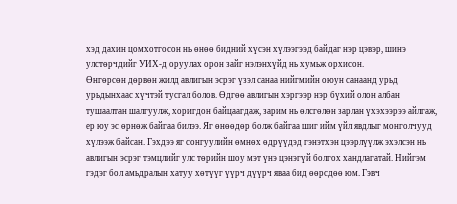хэд дахин цомхотгосон нь өнөө бидний хүсэн хүлээгээд байдаг нэр цэвэр, шинэ улстөрчдийг УИХ-д оруулах орон зайг нэлэнхүйд нь хумьж орхисон.
Өнгөрсөн дөрвөн жилд авлигын эсрэг үзэл санаа нийгмийн оюун санаанд урьд урьдынхаас хүчтэй тусгал болов. Өдгөө авлигын хэргээр нэр бүхий олон албан тушаалтан шалгуулж, хоригдон байцаагдаж, зарим нь өлсгөлөн зарлан үхэхээрээ айлгаж, ер юу эс өрнөж байгаа билээ. Яг өнөөдөр болж байгаа шиг ийм үйл явдлыг монголчууд хүлээж байсан. Гэхдээ яг сонгуулийн өмнөх өдрүүдэд гэнэтхэн цээрлүүлж эхэлсэн нь авлигын эсрэг тэмцлийг улс төрийн шоу мэт үнэ цэнэгүй болгох хандлагатай. Нийгэм гэдэг бол амьдралын хатуу хөтүүг үүрч дүүрч яваа бид өөрсдөө юм. Гэвч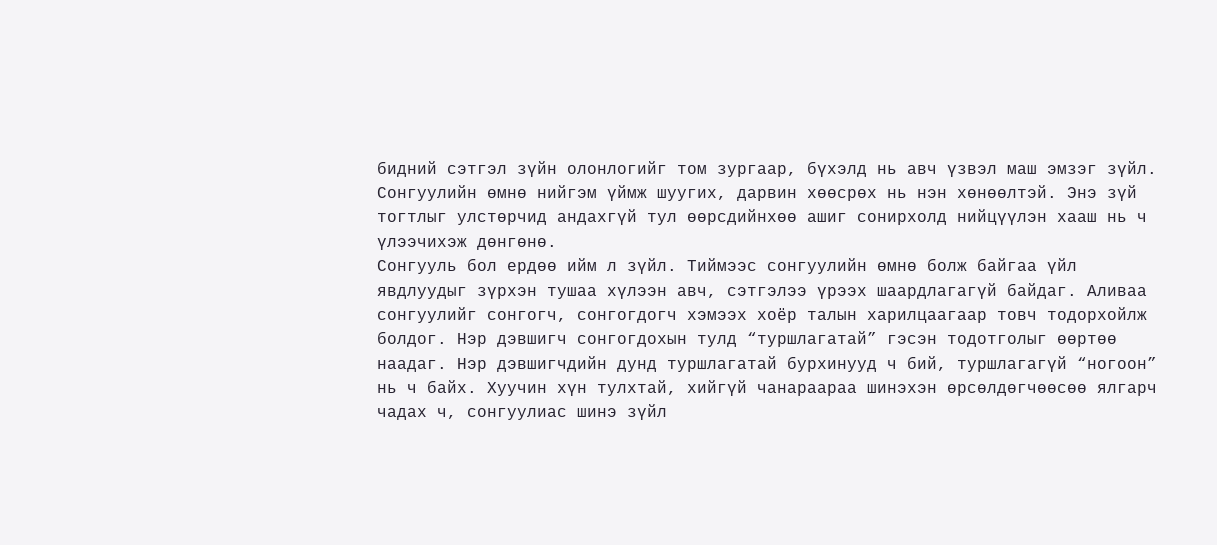бидний сэтгэл зүйн олонлогийг том зургаар, бүхэлд нь авч үзвэл маш эмзэг зүйл. Сонгуулийн өмнө нийгэм үймж шуугих, дарвин хөөсрөх нь нэн хөнөөлтэй. Энэ зүй тогтлыг улстөрчид андахгүй тул өөрсдийнхөө ашиг сонирхолд нийцүүлэн хааш нь ч үлээчихэж дөнгөнө.
Сонгууль бол ердөө ийм л зүйл. Тиймээс сонгуулийн өмнө болж байгаа үйл явдлуудыг зүрхэн тушаа хүлээн авч, сэтгэлээ үрээх шаардлагагүй байдаг. Аливаа сонгуулийг сонгогч, сонгогдогч хэмээх хоёр талын харилцаагаар товч тодорхойлж болдог. Нэр дэвшигч сонгогдохын тулд “туршлагатай” гэсэн тодотголыг өөртөө наадаг. Нэр дэвшигчдийн дунд туршлагатай бурхинууд ч бий, туршлагагүй “ногоон” нь ч байх. Хуучин хүн тулхтай, хийгүй чанараараа шинэхэн өрсөлдөгчөөсөө ялгарч чадах ч, сонгуулиас шинэ зүйл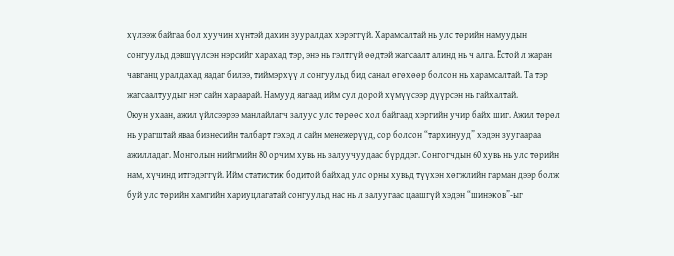хүлээж байгаа бол хуучин хүнтэй дахин зууралдах хэрэггүй. Харамсалтай нь улс төрийн намуудын сонгуульд дэвшүүлсэн нэрсийг харахад тэр, энэ нь гэлтгүй өөдтэй жагсаалт алинд нь ч алга. Ёстой л жаран чавганц уралдахад яадаг билээ, тиймэрхүү л сонгуульд бид санал өгөхөөр болсон нь харамсалтай. Та тэр жагсаалтуудыг нэг сайн хараарай. Намууд яагаад ийм сул дорой хүмүүсээр дүүрсэн нь гайхалтай.
Оюун ухаан, ажил үйлсээрээ манлайлагч залуус улс төрөөс хол байгаад хэргийн учир байх шиг. Ажил төрөл нь урагштай яваа бизнесийн талбарт гэхэд л сайн менежерүүд, сор болсон “тархинууд” хэдэн зуугаараа ажилладаг. Монголын нийгмийн 80 орчим хувь нь залуучуудаас бүрддэг. Сонгогчдын 60 хувь нь улс төрийн нам, хүчинд итгэдэггүй. Ийм статистик бодитой байхад улс орны хувьд түүхэн хөгжлийн гарман дээр болж буй улс төрийн хамгийн хариуцлагатай сонгуульд нас нь л залуугаас цаашгүй хэдэн “шинэков”-ыг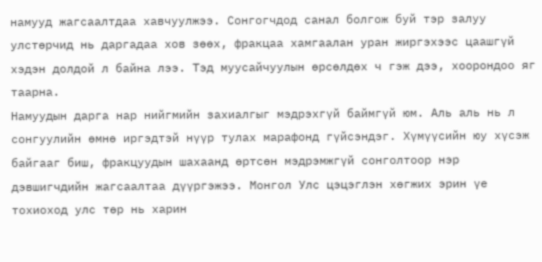намууд жагсаалтдаа хавчуулжээ. Сонгогчдод санал болгож буй тэр залуу улстөрчид нь даргадаа хов зөөх, фракцаа хамгаалан уран жиргэхээс цаашгүй хэдэн долдой л байна лээ. Тэд муусайчуулын өрсөлдөх ч гэж дээ, хоорондоо яг таарна.
Намуудын дарга нар нийгмийн захиалгыг мэдрэхгүй баймгүй юм. Аль аль нь л сонгуулийн өмнө иргэдтэй нүүр тулах марафонд гүйсэндэг. Хүмүүсийн юу хүсэж байгааг биш, фракцуудын шахаанд өртсөн мэдрэмжгүй сонголтоор нэр дэвшигчдийн жагсаалтаа дүүргэжээ. Монгол Улс цэцэглэн хөгжих эрин үе тохиоход улс төр нь харин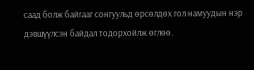саад болж байгааг сонгуульд өрсөлдөх гол намуудын нэр дэвшүүлсэн байдал тодорхойлж өглөө.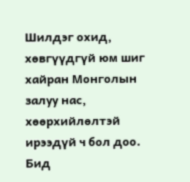Шилдэг охид, хөвгүүдгүй юм шиг хайран Монголын залуу нас, хөөрхийлөлтэй ирээдүй ч бол доо. Бид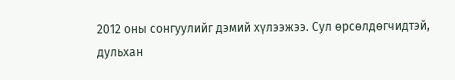2012 оны сонгуулийг дэмий хүлээжээ. Сул өрсөлдөгчидтэй, дульхан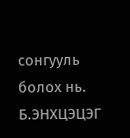сонгууль болох нь.
Б.ЭНХЦЭЦЭГ